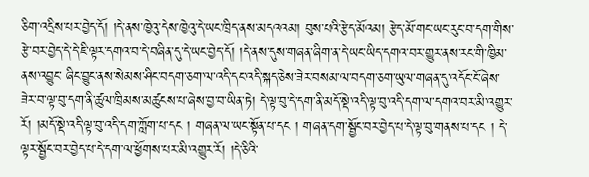ཅིག་འདྲིས་པར་བྱེད་དོ། །དེ་ནས་ཁྱེའུ་དེས་ཁྱེའུ་དེ་ཡང་ཁྲིད་ནས་མདའའམ། བུས་པའི་རྩེད་མོའམ། རྩེད་མོ་གང་ཡང་རུང་བ་དག་གིས་རྩེ་བར་བྱེད་དེ་དེ་ཇི་ལྟར་དགའ་བ་དེ་བཞིན་དུ་དེ་ཡང་བྱེད་དོ། །དེ་ནས་དུས་གཞན་ཞིག་ན་དེ་ཡང་ཡིད་དགའ་བར་གྱུར་ནས་རང་གི་ཁྱིམ་ནས་འབྱུང་ ཞིང་བྱུང་ནས་སེམས་ཤིང་བདག་ཅག་ལ་འདི་དང་འདི་སྐད་ཅེས་ཟེར་བསམ་ལ་བདག་ཅག་ཡུལ་གཞན་དུ་འདོང་ངོ་ཞེས་ཟེར་བ་ལྟ་བུ་དག་ནི་ཚུལ་ཁྲིམས་མཚུངས་པ་ཞེས་བྱ་བ་ཡིན་ཏེ། དེ་ལྟ་བུ་དེ་དག་ནི་མདོ་སྡེ་འདི་ལྟ་བུ་འདི་དག་ལ་དགའ་བར་མི་འགྱུར་རོ། །མདོ་སྡེ་འདི་ལྟ་བུ་འདི་དག་ཀློག་པ་དང ། གཞན་ལ་ཡང་སྟོན་པ་དང ། གཞན་དག་སྦྱོང་བར་བྱེད་པ་དེ་ལྟ་བུ་གནས་པ་དང ། དེ་ལྟར་སྦྱོང་བར་བྱེད་པ་དེ་དག་ལ་ཕྱོགས་པར་མི་འགྱུར་རོ། །དེ་ཅིའི་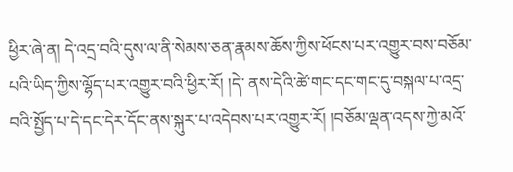ཕྱིར་ཞེ་ན། དེ་འདྲ་བའི་དུས་ལ་ནི་སེམས་ཅན་རྣམས་ཆོས་ཀྱིས་ཕོངས་པར་འགྱུར་བས་བཅོམ་པའི་ཡིད་ཀྱིས་ལྷོད་པར་འགྱུར་བའི་ཕྱིར་རོ། །དེ་ ནས་དེའི་ཚེ་གང་དང་གང་དུ་བསྐལ་པ་འདྲ་བའི་སྤྱོད་པ་དེ་དང་དེར་དོང་ནས་སྐུར་པ་འདེབས་པར་འགྱུར་རོ། །བཅོམ་ལྡན་འདས་ཀྱེ་མའོ་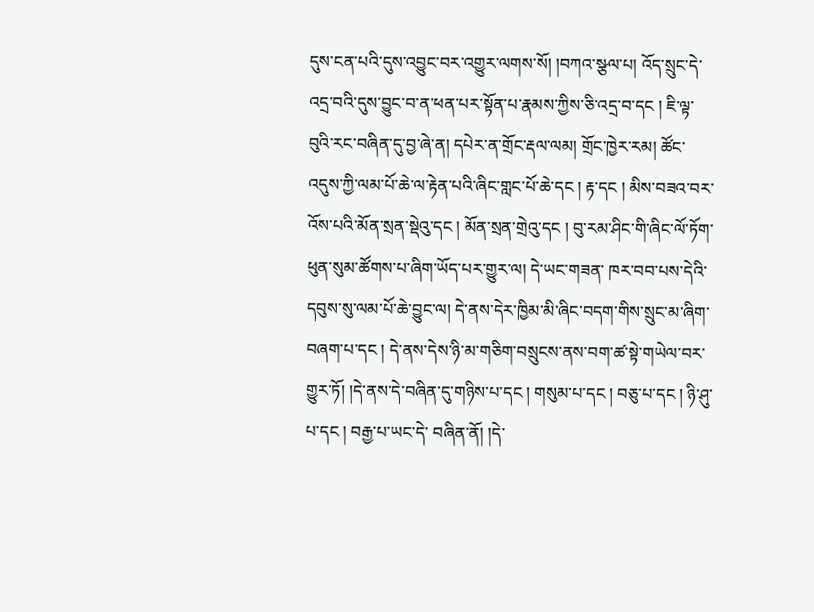དུས་ངན་པའི་དུས་འབྱུང་བར་འགྱུར་ལགས་སོ། །བཀའ་སྩལ་པ། འོད་སྲུང་དེ་འདྲ་བའི་དུས་བྱུང་བ་ན་ཕན་པར་སྟོན་པ་རྣམས་ཀྱིས་ཅི་འདྲ་བ་དང ། ཇི་ལྟ་ བུའི་རང་བཞིན་དུ་བྱ་ཞེ་ན། དཔེར་ན་གྲོང་རྡལ་ལམ། གྲོང་ཁྱེར་རམ། ཚོང་འདུས་ཀྱི་ལམ་པོ་ཆེ་ལ་རྟེན་པའི་ཞིང་གླང་པོ་ཆེ་དང ། རྟ་དང ། མིས་བཟའ་བར་འོས་པའི་མོན་སྲན་སྡེའུ་དང ། མོན་སྲན་གྲེའུ་དང ། བུ་རམ་ཤིང་གི་ཞིང་ལོ་ཏོག་ཕུན་སུམ་ཚོགས་པ་ཞིག་ཡོད་པར་གྱུར་ལ། དེ་ཡང་གཟན་ ཁར་བབ་པས་དེའི་དབུས་སུ་ལམ་པོ་ཆེ་བྱུང་ལ། དེ་ནས་དེར་ཁྱིམ་མི་ཞིང་བདག་གིས་སྲུང་མ་ཞིག་བཞག་པ་དང ། དེ་ནས་དེས་ཉི་མ་གཅིག་བསྲུངས་ནས་བག་ཚ་སྟེ་གཡེལ་བར་གྱུར་ཏོ། །དེ་ནས་དེ་བཞིན་དུ་གཉིས་པ་དང ། གསུམ་པ་དང ། བཅུ་པ་དང ། ཉི་ཤུ་པ་དང ། བརྒྱ་པ་ཡང་དེ་ བཞིན་ནོ། །དེ་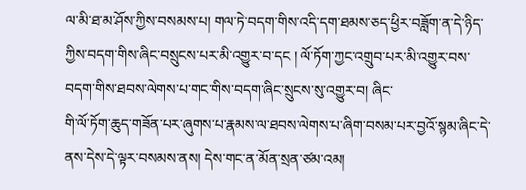ལ་མི་ཐ་མ་ཤོས་ཀྱིས་བསམས་པ། གལ་ཏེ་བདག་གིས་འདི་དག་ཐམས་ཅད་ཕྱིར་བཟློག་ན་དེ་ཉིད་ཀྱིས་བདག་གིས་ཞིང་བསྲུངས་པར་མི་འགྱུར་བ་དང ། ལོ་ཏོག་ཀྱང་འགྲུབ་པར་མི་འགྱུར་བས་བདག་གིས་ཐབས་ལེགས་པ་གང་གིས་བདག་ཞིང་སྲུངས་སུ་འགྱུར་བ། ཞིང་
གི་ལོ་ཏོག་ཆུད་གཟོན་པར་ཞུགས་པ་རྣམས་ལ་ཐབས་ལེགས་པ་ཞིག་བསམ་པར་བྱའོ་སྙམ་ཞིང་དེ་ནས་དེས་དེ་ལྟར་བསམས་ནས། དེས་གང་ན་མོན་སྲན་ཙམ་འམ།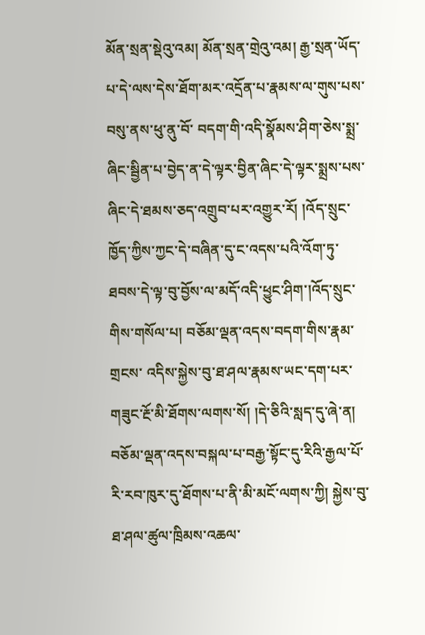མོན་སྲན་སྡེའུ་འམ། མོན་སྲན་གྲེའུ་འམ། རྒྱ་སྲན་ཡོད་པ་དེ་ལས་དེས་ཐོག་མར་འདྲོན་པ་རྣམས་ལ་གུས་པས་བསུ་ནས་ཕུ་ནུ་བོ་ བདག་གི་འདི་སྣོམས་ཤིག་ཅེས་སྨྲ་ཞིང་སྦྱིན་པ་བྱེད་ན་དེ་ལྟར་བྱིན་ཞིང་དེ་ལྟར་སྨྲས་པས་ཞིང་དེ་ཐམས་ཅད་འགྲུབ་པར་འགྱུར་རོ། །འོད་སྲུང་ཁྱོད་ཀྱིས་ཀྱང་དེ་བཞིན་དུ་ང་འདས་པའི་འོག་ཏུ་ཐབས་དེ་ལྟ་བུ་བྱོས་ལ་མདོ་འདི་ཕྱུང་ཤིག་།འོད་སྲུང་གིས་གསོལ་པ། བཅོམ་ལྡན་འདས་བདག་གིས་རྣམ་གྲངས་ འདིས་སྐྱེས་བུ་ཐ་ཤལ་རྣམས་ཡང་དག་པར་གཟུང་རྔོ་མི་ཐོགས་ལགས་སོ། །དེ་ཅིའི་སླད་དུ་ཞེ་ན། བཅོམ་ལྡན་འདས་བསྐལ་པ་བརྒྱ་སྟོང་དུ་རིའི་རྒྱལ་པོ་རི་རབ་ཁུར་དུ་ཐོགས་པ་ནི་མི་མངོ་ལགས་ཀྱི། སྐྱེས་བུ་ཐ་ཤལ་ཚུལ་ཁྲིམས་འཆལ་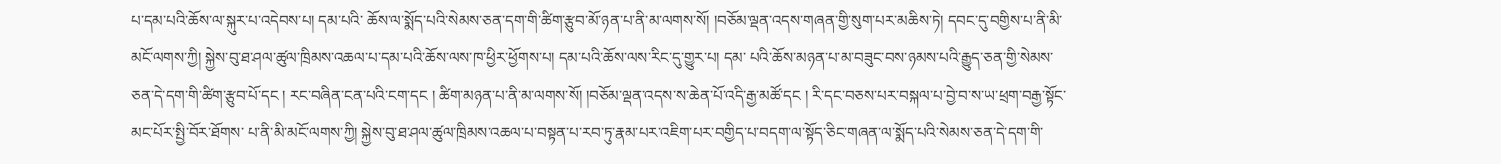པ་དམ་པའི་ཆོས་ལ་སྐུར་པ་འདེབས་པ། དམ་པའི་ ཆོས་ལ་སྨོད་པའི་སེམས་ཅན་དག་གི་ཚིག་རྩུབ་མོ་ཉན་པ་ནི་མ་ལགས་སོ། །བཅོམ་ལྡན་འདས་གཞན་གྱི་སུག་པར་མཆིས་ཏེ། དབང་དུ་བགྱིས་པ་ནི་མི་མངོ་ལགས་ཀྱི། སྐྱེས་བུ་ཐ་ཤལ་ཚུལ་ཁྲིམས་འཆལ་པ་དམ་པའི་ཆོས་ལས་ཁ་ཕྱིར་ཕྱོགས་པ། དམ་པའི་ཆོས་ལས་རིང་དུ་གྱུར་པ། དམ་ པའི་ཆོས་མཉན་པ་མ་བཟུང་བས་ཉམས་པའི་རྒྱུད་ཅན་གྱི་སེམས་ཅན་དེ་དག་གི་ཚིག་རྩུབ་པོ་དང ། རང་བཞིན་ངན་པའི་ངག་དང ། ཚིག་མཉན་པ་ནི་མ་ལགས་སོ། །བཅོམ་ལྡན་འདས་ས་ཆེན་པོ་འདི་རྒྱ་མཚོ་དང ། རི་དང་བཅས་པར་བསྐལ་པ་བྱེ་བ་ས་ཡ་ཕྲག་བརྒྱ་སྟོང་མང་པོར་སྤྱི་བོར་ཐོགས་ པ་ནི་མི་མངོ་ལགས་ཀྱི། སྐྱེས་བུ་ཐ་ཤལ་ཚུལ་ཁྲིམས་འཆལ་པ་བསྟན་པ་རབ་ཏུ་རྣམ་པར་འཇིག་པར་བགྱིད་པ་བདག་ལ་སྟོད་ཅིང་གཞན་ལ་སྨོད་པའི་སེམས་ཅན་དེ་དག་གི་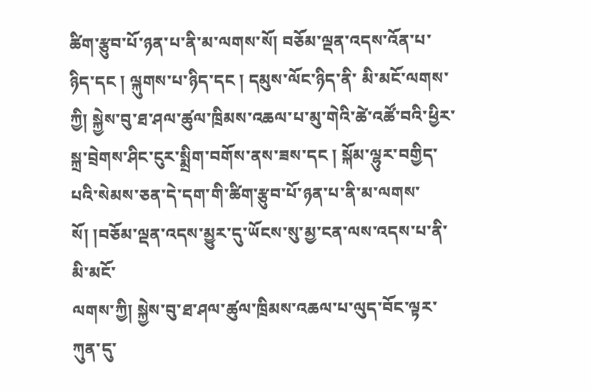ཚིག་རྩུབ་པོ་ཉན་པ་ནི་མ་ལགས་སོ། བཅོམ་ལྡན་འདས་འོན་པ་ཉིད་དང ། ལྐུགས་པ་ཉིད་དང ། དམུས་ལོང་ཉིད་ནི་ མི་མངོ་ལགས་ཀྱི། སྐྱེས་བུ་ཐ་ཤལ་ཚུལ་ཁྲིམས་འཆལ་པ་མུ་གེའི་ཚེ་འཚོ་བའི་ཕྱིར་སྐྲ་བྲེགས་ཤིང་ངུར་སྨྲིག་བགོས་ནས་ཟས་དང ། སྐོམ་ལྷུར་བགྱིད་པའི་སེམས་ཅན་དེ་དག་གི་ཚིག་རྩུབ་པོ་ཉན་པ་ནི་མ་ལགས་སོ། །བཅོམ་ལྡན་འདས་མྱུར་དུ་ཡོངས་སུ་མྱ་ངན་ལས་འདས་པ་ནི་མི་མངོ་
ལགས་ཀྱི། སྐྱེས་བུ་ཐ་ཤལ་ཚུལ་ཁྲིམས་འཆལ་པ་ལུད་བོང་ལྟར་ཀུན་དུ་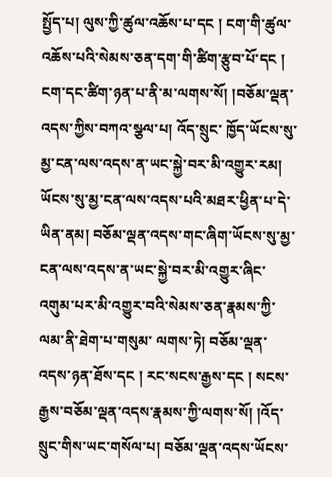སྤྱོད་པ། ལུས་ཀྱི་ཚུལ་འཆོས་པ་དང ། ངག་གི་ཚུལ་འཆོས་པའི་སེམས་ཅན་དག་གི་ཚིག་རྩུབ་པོ་དང ། ངག་དང་ཚིག་ཉན་པ་ནི་མ་ལགས་སོ། །བཅོམ་ལྡན་འདས་ཀྱིས་བཀའ་སྩལ་པ། འོད་སྲུང་ ཁྱོད་ཡོངས་སུ་མྱ་ངན་ལས་འདས་ན་ཡང་སྐྱེ་བར་མི་འགྱུར་རམ། ཡོངས་སུ་མྱ་ངན་ལས་འདས་པའི་མཐར་ཕྱིན་པ་དེ་ཡིན་ནམ། བཅོམ་ལྡན་འདས་གང་ཞིག་ཡོངས་སུ་མྱ་ངན་ལས་འདས་ན་ཡང་སྐྱེ་བར་མི་འགྱུར་ཞིང་འགུམ་པར་མི་འགྱུར་བའི་སེམས་ཅན་རྣམས་ཀྱི་ལམ་ནི་ཐེག་པ་གསུམ་ ལགས་ཏེ། བཅོམ་ལྡན་འདས་ཉན་ཐོས་དང ། རང་སངས་རྒྱས་དང ། སངས་རྒྱས་བཅོམ་ལྡན་འདས་རྣམས་ཀྱི་ལགས་སོ། །འོད་སྲུང་གིས་ཡང་གསོལ་པ། བཅོམ་ལྡན་འདས་ཡོངས་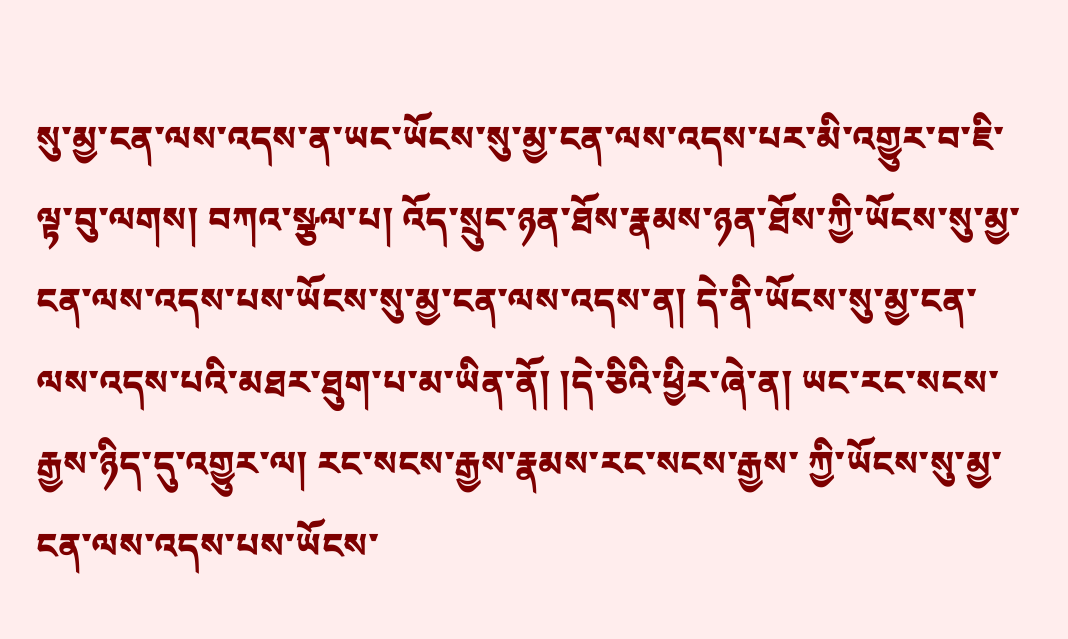སུ་མྱ་ངན་ལས་འདས་ན་ཡང་ཡོངས་སུ་མྱ་ངན་ལས་འདས་པར་མི་འགྱུར་བ་ཇི་ལྟ་བུ་ལགས། བཀའ་སྩལ་པ། འོད་སྲུང་ཉན་ཐོས་རྣམས་ཉན་ཐོས་ཀྱི་ཡོངས་སུ་མྱ་ངན་ལས་འདས་པས་ཡོངས་སུ་མྱ་ངན་ལས་འདས་ན། དེ་ནི་ཡོངས་སུ་མྱ་ངན་ལས་འདས་པའི་མཐར་ཐུག་པ་མ་ཡིན་ནོ། །དེ་ཅིའི་ཕྱིར་ཞེ་ན། ཡང་རང་སངས་རྒྱས་ཉིད་དུ་འགྱུར་ལ། རང་སངས་རྒྱས་རྣམས་རང་སངས་རྒྱས་ ཀྱི་ཡོངས་སུ་མྱ་ངན་ལས་འདས་པས་ཡོངས་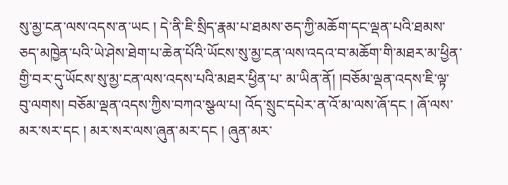སུ་མྱ་ངན་ལས་འདས་ན་ཡང ། དེ་ནི་ཇི་སྲིད་རྣམ་པ་ཐམས་ཅད་ཀྱི་མཆོག་དང་ལྡན་པའི་ཐམས་ཅད་མཁྱེན་པའི་ཡེ་ཤེས་ཐེག་པ་ཆེན་པོའི་ཡོངས་སུ་མྱ་ངན་ལས་འདའ་བ་མཆོག་གི་མཐར་མ་ཕྱིན་གྱི་བར་དུ་ཡོངས་སུ་མྱ་ངན་ལས་འདས་པའི་མཐར་ཕྱིན་པ་ མ་ཡིན་ནོ། །བཅོམ་ལྡན་འདས་ཇི་ལྟ་བུ་ལགས། བཅོམ་ལྡན་འདས་ཀྱིས་བཀའ་སྩལ་པ། འོད་སྲུང་དཔེར་ན་འོ་མ་ལས་ཞོ་དང ། ཞོ་ལས་མར་སར་དང ། མར་སར་ལས་ཞུན་མར་དང ། ཞུན་མར་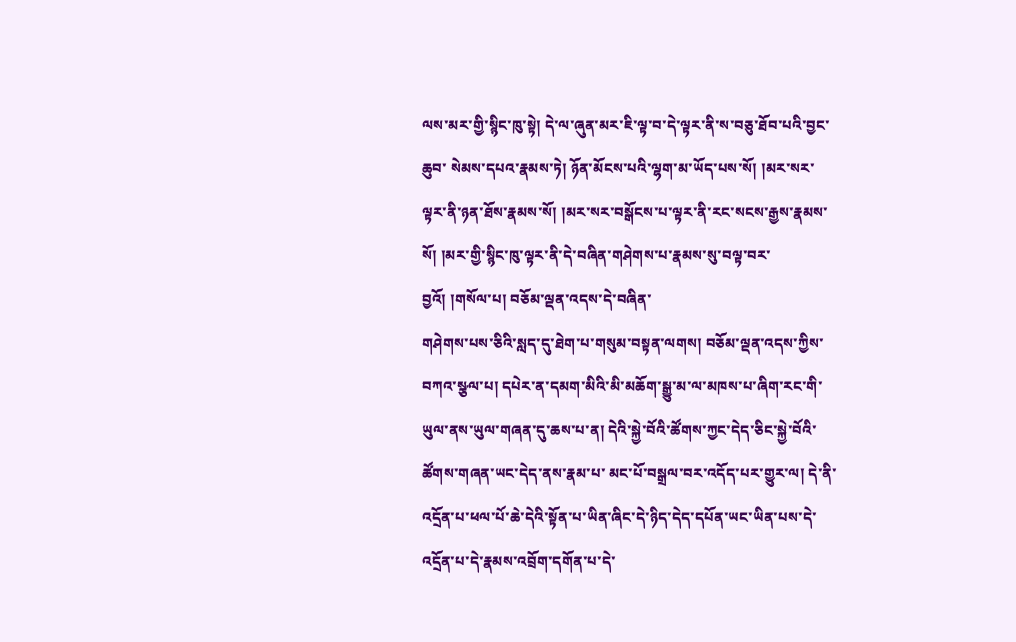ལས་མར་གྱི་སྙིང་ཁུ་སྟེ། དེ་ལ་ཞུན་མར་ཇི་ལྟ་བ་དེ་ལྟར་ནི་ས་བཅུ་ཐོབ་པའི་བྱང་ཆུབ་ སེམས་དཔའ་རྣམས་ཏེ། ཉོན་མོངས་པའི་ལྷག་མ་ཡོད་པས་སོ། །མར་སར་ལྟར་ནི་ཉན་ཐོས་རྣམས་སོ། །མར་སར་བསྒོངས་པ་ལྟར་ནི་རང་སངས་རྒྱས་རྣམས་སོ། །མར་གྱི་སྙིང་ཁུ་ལྟར་ནི་དེ་བཞིན་གཤེགས་པ་རྣམས་སུ་བལྟ་བར་བྱའོ། །གསོལ་པ། བཅོམ་ལྡན་འདས་དེ་བཞིན་
གཤེགས་པས་ཅིའི་སླད་དུ་ཐེག་པ་གསུམ་བསྟན་ལགས། བཅོམ་ལྡན་འདས་ཀྱིས་བཀའ་སྩལ་པ། དཔེར་ན་དམག་མིའི་མི་མཆོག་སྒྱུ་མ་ལ་མཁས་པ་ཞིག་རང་གི་ཡུལ་ནས་ཡུལ་གཞན་དུ་ཆས་པ་ན། དེའི་སྐྱེ་བོའི་ཚོགས་ཀྱང་དེད་ཅིང་སྐྱེ་བོའི་ཚོགས་གཞན་ཡང་དེད་ནས་རྣམ་པ་ མང་པོ་བསྒྲལ་བར་འདོད་པར་གྱུར་ལ། དེ་ནི་འདྲོན་པ་ཕལ་པོ་ཆེ་དེའི་སྟོན་པ་ཡིན་ཞིང་དེ་ཉིད་དེད་དཔོན་ཡང་ཡིན་པས་དེ་འདྲོན་པ་དེ་རྣམས་འབྲོག་དགོན་པ་དེ་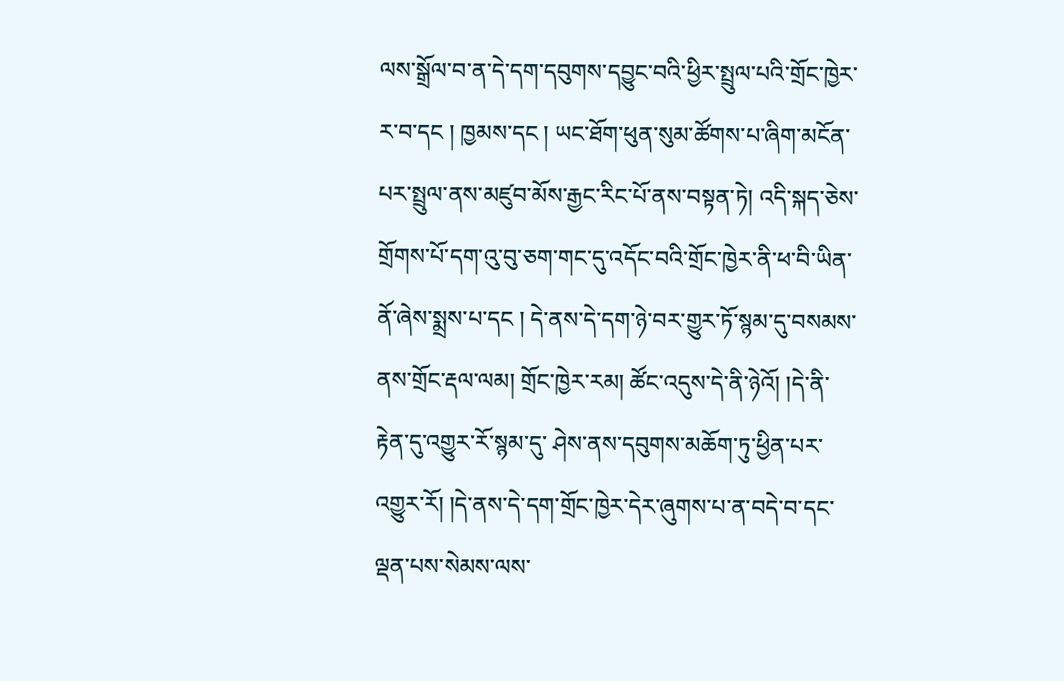ལས་སྒྲོལ་བ་ན་དེ་དག་དབུགས་དབྱུང་བའི་ཕྱིར་སྤྲུལ་པའི་གྲོང་ཁྱེར་ར་བ་དང ། ཁྱམས་དང ། ཡང་ཐོག་ཕུན་སུམ་ཚོགས་པ་ཞིག་མངོན་ པར་སྤྲུལ་ནས་མཛུབ་མོས་རྒྱང་རིང་པོ་ནས་བསྟན་ཏེ། འདི་སྐད་ཅེས་གྲོགས་པོ་དག་འུ་བུ་ཅག་གང་དུ་འདོང་བའི་གྲོང་ཁྱེར་ནི་ཕ་བི་ཡིན་ནོ་ཞེས་སྨྲས་པ་དང ། དེ་ནས་དེ་དག་ཉེ་བར་གྱུར་ཏོ་སྙམ་དུ་བསམས་ནས་གྲོང་རྡལ་ལམ། གྲོང་ཁྱེར་རམ། ཚོང་འདུས་དེ་ནི་ཉེའོ། །དེ་ནི་རྟེན་དུ་འགྱུར་རོ་སྙམ་དུ་ ཤེས་ནས་དབུགས་མཆོག་ཏུ་ཕྱིན་པར་འགྱུར་རོ། །དེ་ནས་དེ་དག་གྲོང་ཁྱེར་དེར་ཞུགས་པ་ན་བདེ་བ་དང་ལྡན་པས་སེམས་ལས་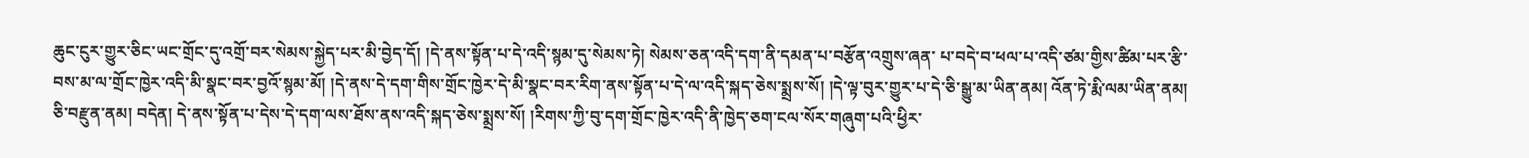ཆུང་ངུར་གྱུར་ཅིང་ཡང་གྲོང་དུ་འགྲོ་བར་སེམས་སྐྱེད་པར་མི་བྱེད་དོ། །དེ་ནས་སྟོན་པ་དེ་འདི་སྙམ་དུ་སེམས་ཏེ། སེམས་ཅན་འདི་དག་ནི་དམན་པ་བརྩོན་འགྲུས་ཞན་ པ་བདེ་བ་ཕལ་པ་འདི་ཙམ་གྱིས་ཚིམ་པར་རྩི་བས་མ་ལ་གྲོང་ཁྱེར་འདི་མི་སྣང་བར་བྱའོ་སྙམ་མོ། །དེ་ནས་དེ་དག་གིས་གྲོང་ཁྱེར་དེ་མི་སྣང་བར་རིག་ནས་སྟོན་པ་དེ་ལ་འདི་སྐད་ཅེས་སྨྲས་སོ། །དེ་ལྟ་བུར་གྱུར་པ་དེ་ཅི་སྒྱུ་མ་ཡིན་ནམ། འོན་ཏེ་རྨི་ལམ་ཡིན་ནམ། ཅི་བརྫུན་ནམ། བདེན། དེ་ནས་སྟོན་པ་དེས་དེ་དག་ལས་ཐོས་ནས་འདི་སྐད་ཅེས་སྨྲས་སོ། །རིགས་ཀྱི་བུ་དག་གྲོང་ཁྱེར་འདི་ནི་ཁྱེད་ཅག་ངལ་སོར་གཞུག་པའི་ཕྱིར་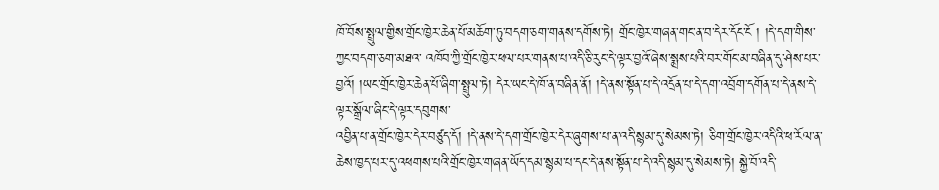ཁོ་བོས་སྤྲུལ་གྱིས་གྲོང་ཁྱེར་ཆེན་པོ་མཆོག་ཏུ་བདག་ཅག་གནས་དགོས་ཏེ། གྲོང་ཁྱེར་གཞན་གང་ན་བ་དེར་དོང་ངོ ། །དེ་དག་གིས་ཀྱང་བདག་ཅག་མཐའ་ འཁོབ་ཀྱི་གྲོང་ཁྱེར་ཕལ་པར་གནས་པ་འདི་ཅི་རུང་དེ་ལྟར་བྱའོ་ཞེས་སྨྲས་པའི་བར་གོང་མ་བཞིན་དུ་ཤེས་པར་བྱའོ། །ཡང་གྲོང་ཁྱེར་ཆེན་པོ་ཞིག་སྤྲུལ་ཏེ། དེར་ཡང་དེ་ཁོ་ན་བཞིན་ནོ། །དེ་ནས་སྟོན་པ་དེ་འདྲོན་པ་དེ་དག་འབྲོག་དགོན་པ་དེ་ནས་དེ་ལྟར་སྒྲོལ་ཞིང་དེ་ལྟར་དབུགས་
འབྱིན་པ་ན་གྲོང་ཁྱེར་དེར་བཙུད་དོ། །དེ་ནས་དེ་དག་གྲོང་ཁྱེར་དེར་ཞུགས་པ་ན་འདི་སྙམ་དུ་སེམས་ཏེ། ཅིག་གྲོང་ཁྱེར་འདིའི་ཕ་རོལ་ན་ཆེས་ཁྱད་པར་དུ་འཕགས་པའི་གྲོང་ཁྱེར་གཞན་ཡོད་དམ་སྙམ་པ་དང་དེ་ནས་སྟོན་པ་དེ་འདི་སྙམ་དུ་སེམས་ཏེ། སྐྱེ་བོ་འདི་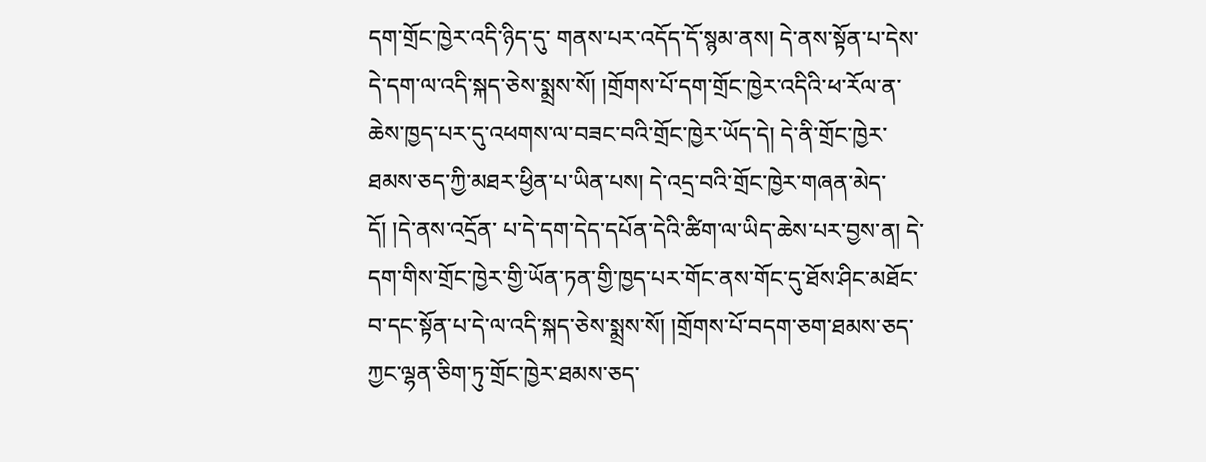དག་གྲོང་ཁྱེར་འདི་ཉིད་དུ་ གནས་པར་འདོད་དོ་སྙམ་ནས། དེ་ནས་སྟོན་པ་དེས་དེ་དག་ལ་འདི་སྐད་ཅེས་སྨྲས་སོ། །གྲོགས་པོ་དག་གྲོང་ཁྱེར་འདིའི་ཕ་རོལ་ན་ཆེས་ཁྱད་པར་དུ་འཕགས་ལ་བཟང་བའི་གྲོང་ཁྱེར་ཡོད་དེ། དེ་ནི་གྲོང་ཁྱེར་ཐམས་ཅད་ཀྱི་མཐར་ཕྱིན་པ་ཡིན་པས། དེ་འདྲ་བའི་གྲོང་ཁྱེར་གཞན་མེད་དོ། །དེ་ནས་འདྲོན་ པ་དེ་དག་དེད་དཔོན་དེའི་ཚིག་ལ་ཡིད་ཆེས་པར་བྱས་ན། དེ་དག་གིས་གྲོང་ཁྱེར་གྱི་ཡོན་ཏན་གྱི་ཁྱད་པར་གོང་ནས་གོང་དུ་ཐོས་ཤིང་མཐོང་བ་དང་སྟོན་པ་དེ་ལ་འདི་སྐད་ཅེས་སྨྲས་སོ། །གྲོགས་པོ་བདག་ཅག་ཐམས་ཅད་ཀྱང་ལྷན་ཅིག་ཏུ་གྲོང་ཁྱེར་ཐམས་ཅད་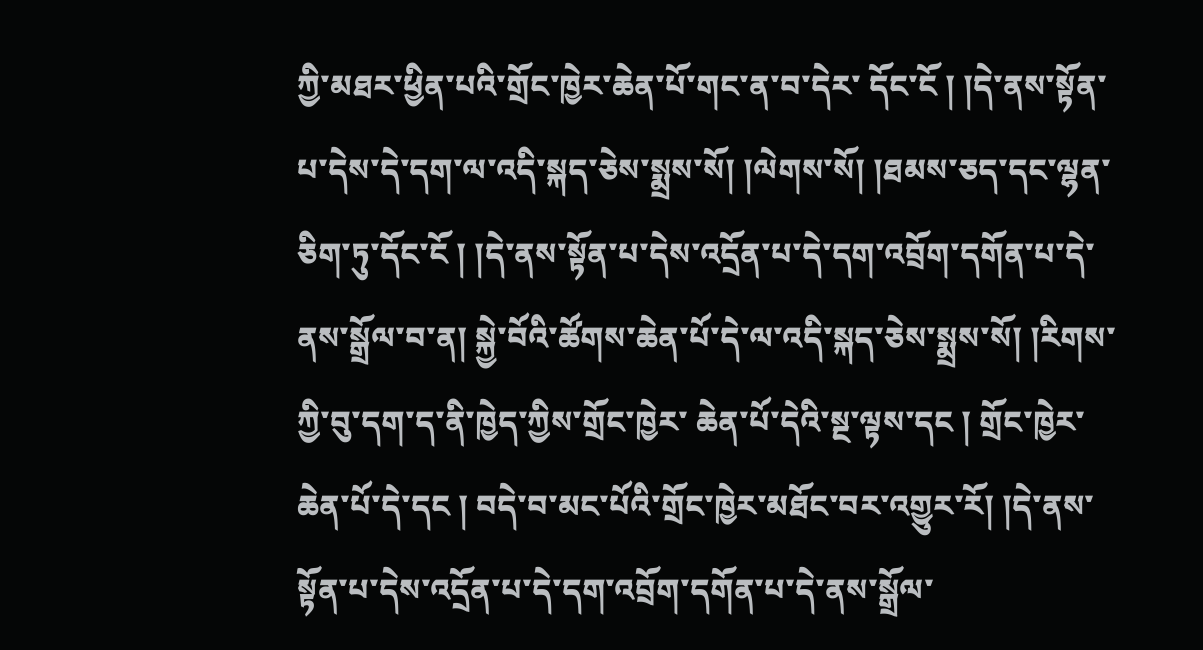ཀྱི་མཐར་ཕྱིན་པའི་གྲོང་ཁྱེར་ཆེན་པོ་གང་ན་བ་དེར་ དོང་ངོ ། །དེ་ནས་སྟོན་པ་དེས་དེ་དག་ལ་འདི་སྐད་ཅེས་སྨྲས་སོ། །ལེགས་སོ། །ཐམས་ཅད་དང་ལྷན་ཅིག་ཏུ་དོང་ངོ ། །དེ་ནས་སྟོན་པ་དེས་འདྲོན་པ་དེ་དག་འབྲོག་དགོན་པ་དེ་ནས་སྒྲོལ་བ་ན། སྐྱེ་བོའི་ཚོགས་ཆེན་པོ་དེ་ལ་འདི་སྐད་ཅེས་སྨྲས་སོ། །རིགས་ཀྱི་བུ་དག་ད་ནི་ཁྱེད་ཀྱིས་གྲོང་ཁྱེར་ ཆེན་པོ་དེའི་སྔ་ལྟས་དང ། གྲོང་ཁྱེར་ཆེན་པོ་དེ་དང ། བདེ་བ་མང་པོའི་གྲོང་ཁྱེར་མཐོང་བར་འགྱུར་རོ། །དེ་ནས་སྟོན་པ་དེས་འདྲོན་པ་དེ་དག་འབྲོག་དགོན་པ་དེ་ནས་སྒྲོལ་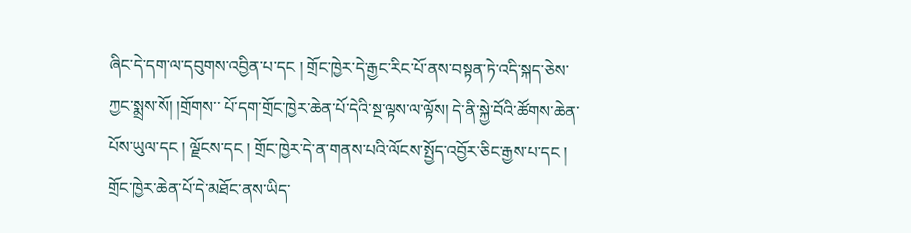ཞིང་དེ་དག་ལ་དབུགས་འབྱིན་པ་དང ། གྲོང་ཁྱེར་དེ་རྒྱང་རིང་པོ་ནས་བསྟན་ཏེ་འདི་སྐད་ཅེས་ཀྱང་སྨྲས་སོ། །གྲོགས་་ པོ་དག་གྲོང་ཁྱེར་ཆེན་པོ་དེའི་སྔ་ལྟས་ལ་ལྟོས། དེ་ནི་སྐྱེ་བོའི་ཚོགས་ཆེན་པོས་ཡུལ་དང ། ལྗོངས་དང ། གྲོང་ཁྱེར་དེ་ན་གནས་པའི་ལོངས་སྤྱོད་འབྱོར་ཅིང་རྒྱས་པ་དང ། གྲོང་ཁྱེར་ཆེན་པོ་དེ་མཐོང་ནས་ཡིད་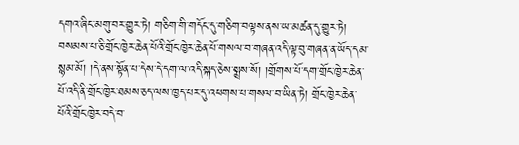དགའ་ཞིང་མགུ་བར་གྱུར་ཏེ། གཅིག་གི་གདོང་དུ་གཅིག་བལྟས་ནས་ཡ་མཚན་དུ་གྱུར་ཏེ། བསམས་པ་ཅི་གྲོང་ཁྱེར་ཆེན་པོའི་གྲོང་ཁྱེར་ཆེན་པོ་གསལ་བ་གཞན་འདི་ལྟ་བུ་གཞན་ན་ཡོད་དམ་སྙམ་མོ། །དེ་ནས་སྟོན་པ་དེས་དེ་དག་ལ་འདི་སྐད་ཅེས་སྨྲས་སོ། །གྲོགས་པོ་དག་གྲོང་ཁྱེར་ཆེན་པོ་འདི་ནི་གྲོང་ཁྱེར་ཐམས་ཅད་ལས་ཁྱད་པར་དུ་འཕགས་པ་གསལ་བ་ཡིན་ཏེ། གྲོང་ཁྱེར་ཆེན་པོའི་གྲོང་ཁྱེར་བདེ་བ་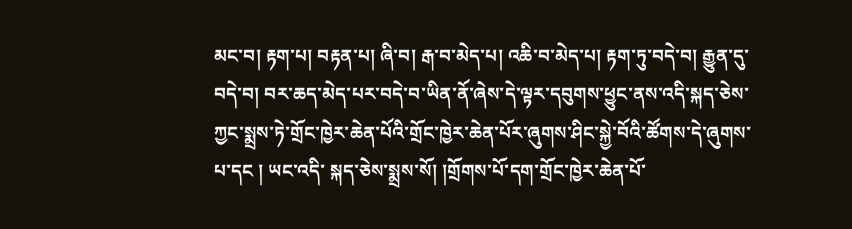མང་བ། རྟག་པ། བརྟན་པ། ཞི་བ། རྒ་བ་མེད་པ། འཆི་བ་མེད་པ། རྟག་ཏུ་བདེ་བ། རྒྱུན་དུ་བདེ་བ། བར་ཆད་མེད་པར་བདེ་བ་ཡིན་ནོ་ཞེས་དེ་ལྟར་དབུགས་ཕྱུང་ནས་འདི་སྐད་ཅེས་ཀྱང་སྨྲས་ཏེ་གྲོང་ཁྱེར་ཆེན་པོའི་གྲོང་ཁྱེར་ཆེན་པོར་ཞུགས་ཤིང་སྐྱེ་བོའི་ཚོགས་དེ་ཞུགས་པ་དང ། ཡང་འདི་ སྐད་ཅེས་སྨྲས་སོ། །གྲོགས་པོ་དག་གྲོང་ཁྱེར་ཆེན་པོ་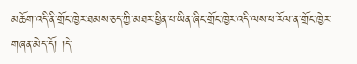མཆོག་འདི་ནི་གྲོང་ཁྱེར་ཐམས་ཅད་ཀྱི་མཐར་ཕྱིན་པ་ཡིན་ཞིང་གྲོང་ཁྱེར་འདི་ལས་ཕ་རོལ་ན་གྲོང་ཁྱེར་གཞན་མེད་དོ། །དེ་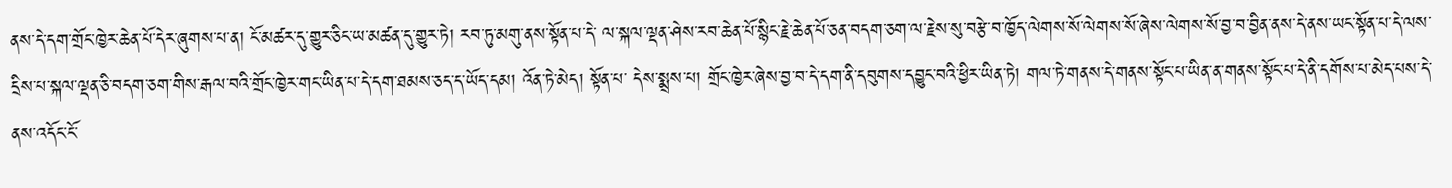ནས་དེ་དག་གྲོང་ཁྱེར་ཆེན་པོ་དེར་ཞུགས་པ་ན། ངོ་མཚར་དུ་གྱུར་ཅིང་ཡ་མཚན་དུ་གྱུར་ཏེ། རབ་ཏུ་མགུ་ནས་སྟོན་པ་དེ་ ལ་སྐལ་ལྡན་ཤེས་རབ་ཆེན་པོ་སྙིང་རྗེ་ཆེན་པོ་ཅན་བདག་ཅག་ལ་རྗེས་སུ་བརྩེ་བ་ཁྱོད་ལེགས་སོ་ལེགས་སོ་ཞེས་ལེགས་སོ་བྱ་བ་བྱིན་ནས་དེ་ནས་ཡང་སྟོན་པ་དེ་ལས་དྲིས་པ་སྐལ་ལྡན་ཅི་བདག་ཅག་གིས་རྒལ་བའི་གྲོང་ཁྱེར་གང་ཡིན་པ་དེ་དག་ཐམས་ཅད་ད་ཡོད་དམ། འོན་ཏེ་མེད། སྟོན་པ་ དེས་སྨྲས་པ། གྲོང་ཁྱེར་ཞེས་བྱ་བ་དེ་དག་ནི་དབུགས་དབྱུང་བའི་ཕྱིར་ཡིན་ཏེ། གལ་ཏེ་གནས་དེ་གནས་སྟོང་པ་ཡིན་ན་གནས་སྟོང་པ་དེ་ནི་དགོས་པ་མེད་པས་དེ་ནས་འདོང་ངོ་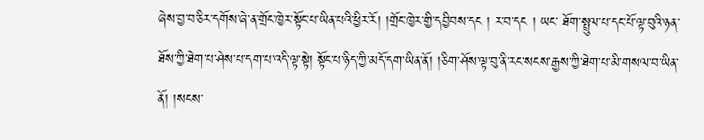ཞེས་བྱ་བ་ཅིར་དགོས་ཞེ་ན་གྲོང་ཁྱེར་སྟོང་པ་ཡིན་པའི་ཕྱིར་རོ། །གྲོང་ཁྱེར་གྱི་དབྱིབས་དང ། ར་བ་དང ། ཡང་ ཐོག་སྤྲུལ་པ་དང་པོ་ལྟ་བུའི་ཉན་ཐོས་ཀྱི་ཐེག་པ་ཤེས་པ་དག་པ་འདི་ལྟ་སྟེ། སྟོང་པ་ཉིད་ཀྱི་མདོ་དག་ཡིན་ནོ། །ཅིག་ཤོས་ལྟ་བུ་ནི་རང་སངས་རྒྱས་ཀྱི་ཐེག་པ་མི་གསལ་བ་ཡིན་ནོ། །སངས་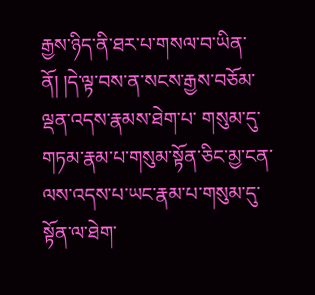རྒྱས་ཉིད་ནི་ཐར་པ་གསལ་བ་ཡིན་ནོ། །དེ་ལྟ་བས་ན་སངས་རྒྱས་བཅོམ་ལྡན་འདས་རྣམས་ཐེག་པ་ གསུམ་དུ་གཏམ་རྣམ་པ་གསུམ་སྟོན་ཅིང་མྱ་ངན་ལས་འདས་པ་ཡང་རྣམ་པ་གསུམ་དུ་སྟོན་ལ་ཐེག་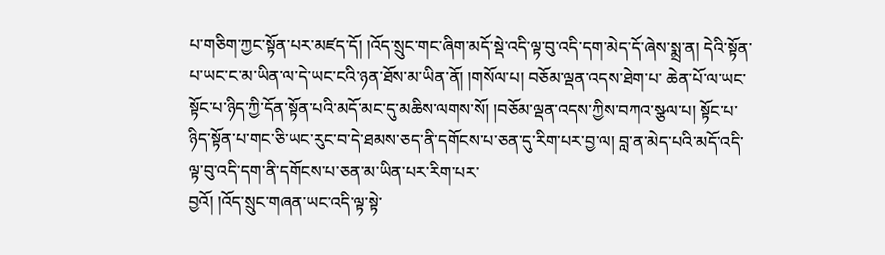པ་གཅིག་ཀྱང་སྟོན་པར་མཛད་དོ། །འོད་སྲུང་གང་ཞིག་མདོ་སྡེ་འདི་ལྟ་བུ་འདི་དག་མེད་དོ་ཞེས་སྨྲ་ན། དེའི་སྟོན་པ་ཡང་ང་མ་ཡིན་ལ་དེ་ཡང་ངའི་ཉན་ཐོས་མ་ཡིན་ནོ། །གསོལ་པ། བཅོམ་ལྡན་འདས་ཐེག་པ་ ཆེན་པོ་ལ་ཡང་སྟོང་པ་ཉིད་ཀྱི་དོན་སྟོན་པའི་མདོ་མང་དུ་མཆིས་ལགས་སོ། །བཅོམ་ལྡན་འདས་ཀྱིས་བཀའ་སྩལ་པ། སྟོང་པ་ཉིད་སྟོན་པ་གང་ཅི་ཡང་རུང་བ་དེ་ཐམས་ཅད་ནི་དགོངས་པ་ཅན་དུ་རིག་པར་བྱ་ལ། བླ་ན་མེད་པའི་མདོ་འདི་ལྟ་བུ་འདི་དག་ནི་དགོངས་པ་ཅན་མ་ཡིན་པར་རིག་པར་
བྱའོ། །འོད་སྲུང་གཞན་ཡང་འདི་ལྟ་སྟེ་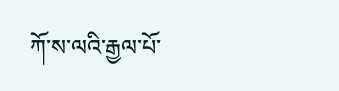ཀོ་ས་ལའི་རྒྱལ་པོ་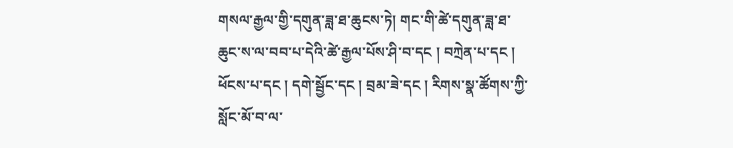གསལ་རྒྱལ་གྱི་དགུན་ཟླ་ཐ་ཆུངས་ཏེ། གང་གི་ཚེ་དགུན་ཟླ་ཐ་ཆུང་ས་ལ་བབ་པ་དེའི་ཚེ་རྒྱལ་པོས་ཤི་བ་དང ། བཀྲེན་པ་དང ། ཕོངས་པ་དང ། དགེ་སྦྱོང་དང ། བྲམ་ཟེ་དང ། རིགས་སྣ་ཚོགས་ཀྱི་སློང་མོ་བ་ལ་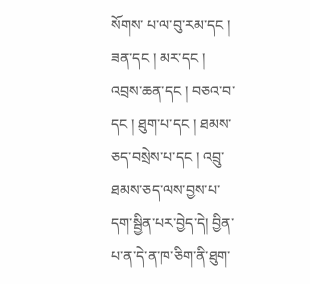སོགས་ པ་ལ་བུ་རམ་དང ། ཟན་དང ། མར་དང ། འབྲས་ཆན་དང ། བཅའ་བ་དང ། ཐུག་པ་དང ། ཐམས་ཅད་བསྲེས་པ་དང ། འབྲུ་ཐམས་ཅད་ལས་བྱས་པ་དག་སྦྱིན་པར་བྱེད་དེ། བྱིན་པ་ན་དེ་ན་ཁ་ཅིག་ནི་ཐུག་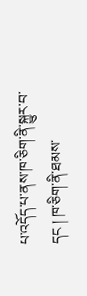པ་འདོད་པ་ནས་ཁ་ཅིག་ནི་སྐྱུར་བ་དང ། ཁ་ཅིག་ནི་ཐམས་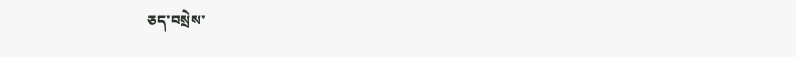ཅད་བསྲེས་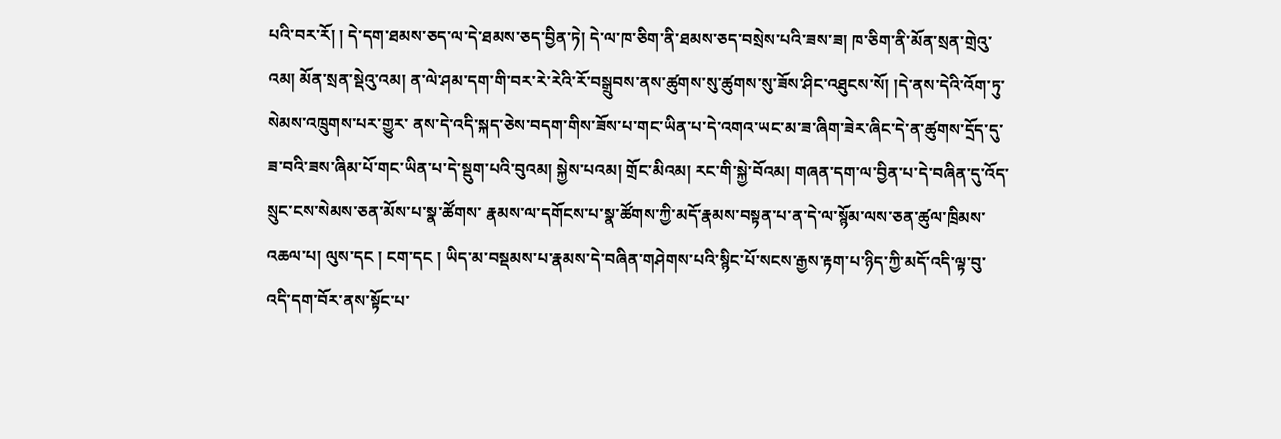པའི་བར་རོ། ། དེ་དག་ཐམས་ཅད་ལ་དེ་ཐམས་ཅད་བྱིན་ཏེ། དེ་ལ་ཁ་ཅིག་ནི་ཐམས་ཅད་བསྲེས་པའི་ཟས་ཟ། ཁ་ཅིག་ནི་མོན་སྲན་གྲེའུ་འམ། མོན་སྲན་སྡེའུ་འམ། ན་ལེ་ཤམ་དག་གི་བར་རེ་རེའི་རོ་བསྒྲུབས་ནས་ཚུགས་སུ་ཚུགས་སུ་ཟོས་ཤིང་འཐུངས་སོ། །དེ་ནས་དེའི་འོག་ཏུ་སེམས་འཁྲུགས་པར་གྱུར་ ནས་དེ་འདི་སྐད་ཅེས་བདག་གིས་ཟོས་པ་གང་ཡིན་པ་དེ་འགའ་ཡང་མ་ཟ་ཞིག་ཟེར་ཞིང་དེ་ན་ཚུགས་དྲོད་དུ་ཟ་བའི་ཟས་ཞིམ་པོ་གང་ཡིན་པ་དེ་སྡུག་པའི་བུའམ། སྐྱེས་པའམ། གྲོང་མིའམ། རང་གི་སྐྱེ་བོའམ། གཞན་དག་ལ་བྱིན་པ་དེ་བཞིན་དུ་འོད་སྲུང་ངས་སེམས་ཅན་མོས་པ་སྣ་ཚོགས་ རྣམས་ལ་དགོངས་པ་སྣ་ཚོགས་ཀྱི་མདོ་རྣམས་བསྟན་པ་ན་དེ་ལ་སྙོམ་ལས་ཅན་ཚུལ་ཁྲིམས་འཆལ་པ། ལུས་དང ། ངག་དང ། ཡིད་མ་བསྡམས་པ་རྣམས་དེ་བཞིན་གཤེགས་པའི་སྙིང་པོ་སངས་རྒྱས་རྟག་པ་ཉིད་ཀྱི་མདོ་འདི་ལྟ་བུ་འདི་དག་བོར་ནས་སྟོང་པ་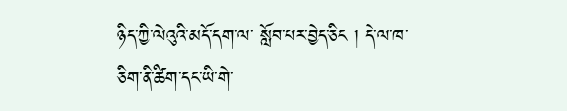ཉིད་ཀྱི་ལེའུའི་མདོ་དག་ལ་ སློབ་པར་བྱེད་ཅིང ། དེ་ལ་ཁ་ཅིག་ནི་ཚིག་དང་ཡི་གེ་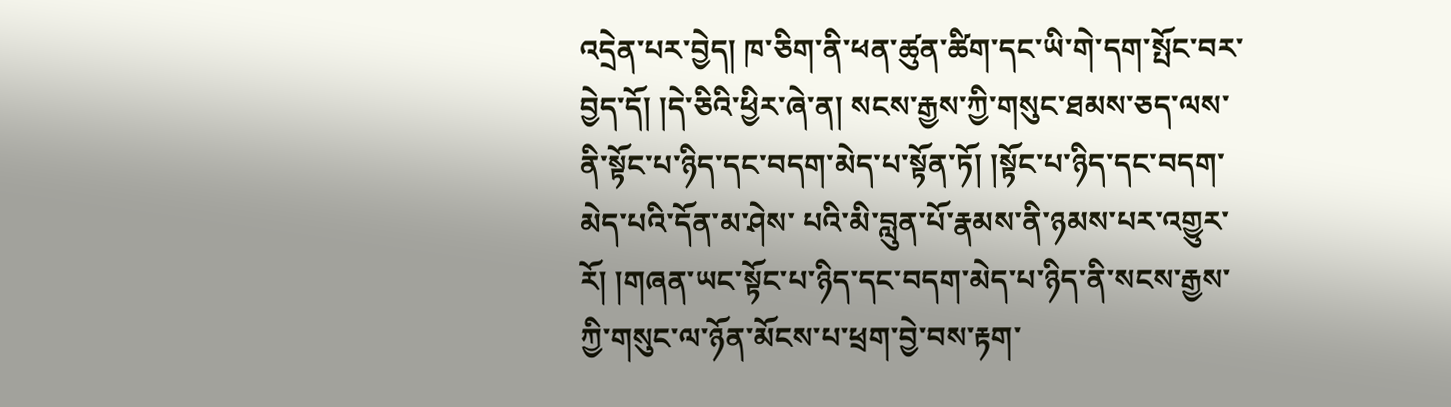འདྲེན་པར་བྱེད། ཁ་ཅིག་ནི་ཕན་ཚུན་ཚིག་དང་ཡི་གེ་དག་སྤོང་བར་བྱེད་དོ། །དེ་ཅིའི་ཕྱིར་ཞེ་ན། སངས་རྒྱས་ཀྱི་གསུང་ཐམས་ཅད་ལས་ནི་སྟོང་པ་ཉིད་དང་བདག་མེད་པ་སྟོན་ཏོ། །སྟོང་པ་ཉིད་དང་བདག་མེད་པའི་དོན་མ་ཤེས་ པའི་མི་བླུན་པོ་རྣམས་ནི་ཉམས་པར་འགྱུར་རོ། །གཞན་ཡང་སྟོང་པ་ཉིད་དང་བདག་མེད་པ་ཉིད་ནི་སངས་རྒྱས་ཀྱི་གསུང་ལ་ཉོན་མོངས་པ་ཕྲག་བྱེ་བས་རྟག་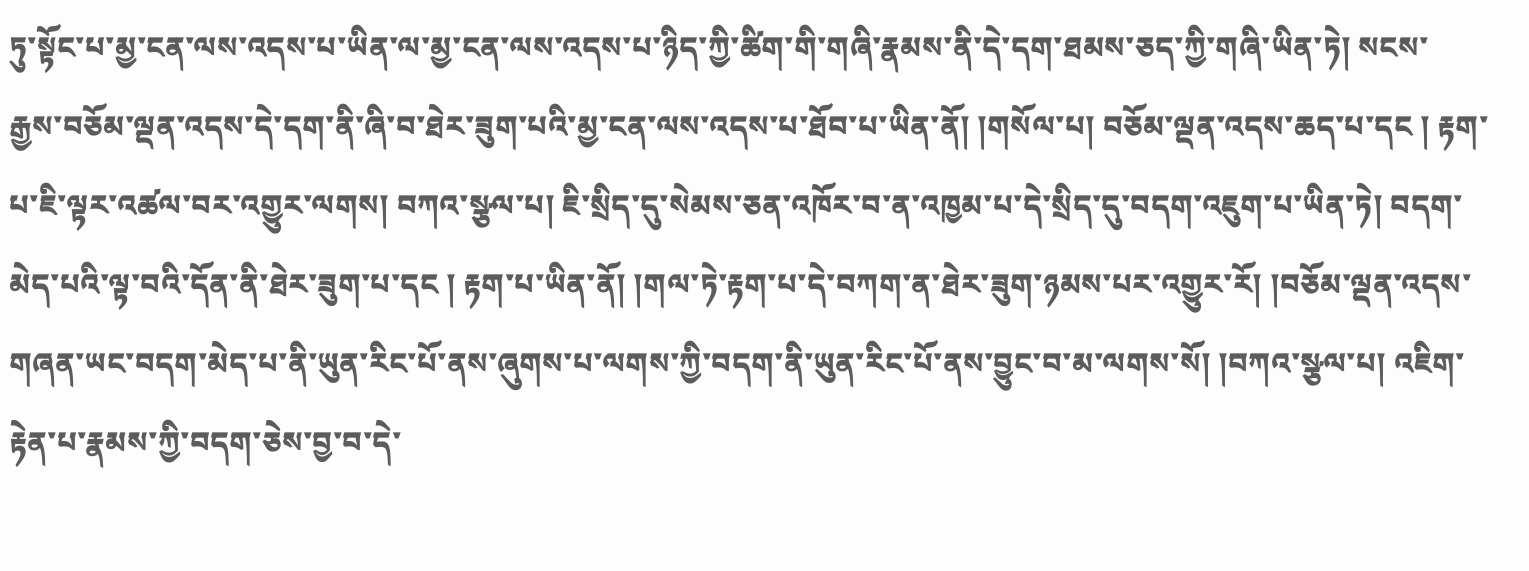ཏུ་སྟོང་པ་མྱ་ངན་ལས་འདས་པ་ཡིན་ལ་མྱ་ངན་ལས་འདས་པ་ཉིད་ཀྱི་ཚིག་གི་གཞི་རྣམས་ནི་དེ་དག་ཐམས་ཅད་ཀྱི་གཞི་ཡིན་ཏེ། སངས་
རྒྱས་བཅོམ་ལྡན་འདས་དེ་དག་ནི་ཞི་བ་ཐེར་ཟུག་པའི་མྱ་ངན་ལས་འདས་པ་ཐོབ་པ་ཡིན་ནོ། །གསོལ་པ། བཅོམ་ལྡན་འདས་ཆད་པ་དང ། རྟག་པ་ཇི་ལྟར་འཚལ་བར་འགྱུར་ལགས། བཀའ་སྩལ་པ། ཇི་སྲིད་དུ་སེམས་ཅན་འཁོར་བ་ན་འཁྱམ་པ་དེ་སྲིད་དུ་བདག་འཇུག་པ་ཡིན་ཏེ། བདག་ མེད་པའི་ལྟ་བའི་དོན་ནི་ཐེར་ཟུག་པ་དང ། རྟག་པ་ཡིན་ནོ། །གལ་ཏེ་རྟག་པ་དེ་བཀག་ན་ཐེར་ཟུག་ཉམས་པར་འགྱུར་རོ། །བཅོམ་ལྡན་འདས་གཞན་ཡང་བདག་མེད་པ་ནི་ཡུན་རིང་པོ་ནས་ཞུགས་པ་ལགས་ཀྱི་བདག་ནི་ཡུན་རིང་པོ་ནས་བྱུང་བ་མ་ལགས་སོ། །བཀའ་སྩལ་པ། འཇིག་ རྟེན་པ་རྣམས་ཀྱི་བདག་ཅེས་བྱ་བ་དེ་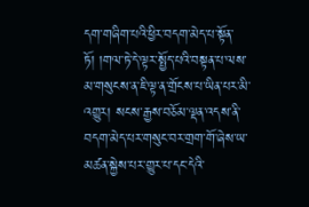དག་གཞིག་པའི་ཕྱིར་བདག་མེད་པ་སྟོན་ཏོ། །གལ་ཏེ་དེ་ལྟར་སྤྱོད་པའི་བསྟན་པ་ལས་མ་གསུངས་ན་ཇི་ལྟ་ན་གྲོངས་པ་ཡིན་པར་མི་འགྱུར། སངས་རྒྱས་བཅོམ་ལྡན་འདས་ནི་བདག་མེད་པར་གསུང་བར་གྲག་གོ་ཞེས་ཡ་མཚན་སྐྱེས་པར་གྱུར་པ་དང་དེའི་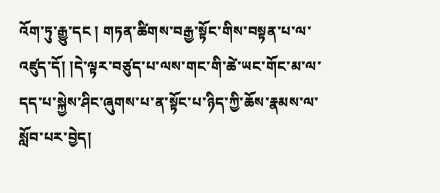འོག་ཏུ་རྒྱུ་དང ། གཏན་ཚིགས་བརྒྱ་སྟོང་གིས་བསྟན་པ་ལ་འཛུད་དོ། །དེ་ལྟར་བཙུད་པ་ལས་གང་གི་ཚེ་ཡང་གོང་མ་ལ་དད་པ་སྐྱེས་ཤིང་ཞུགས་པ་ན་སྟོང་པ་ཉིད་ཀྱི་ཆོས་རྣམས་ལ་སློབ་པར་བྱེད།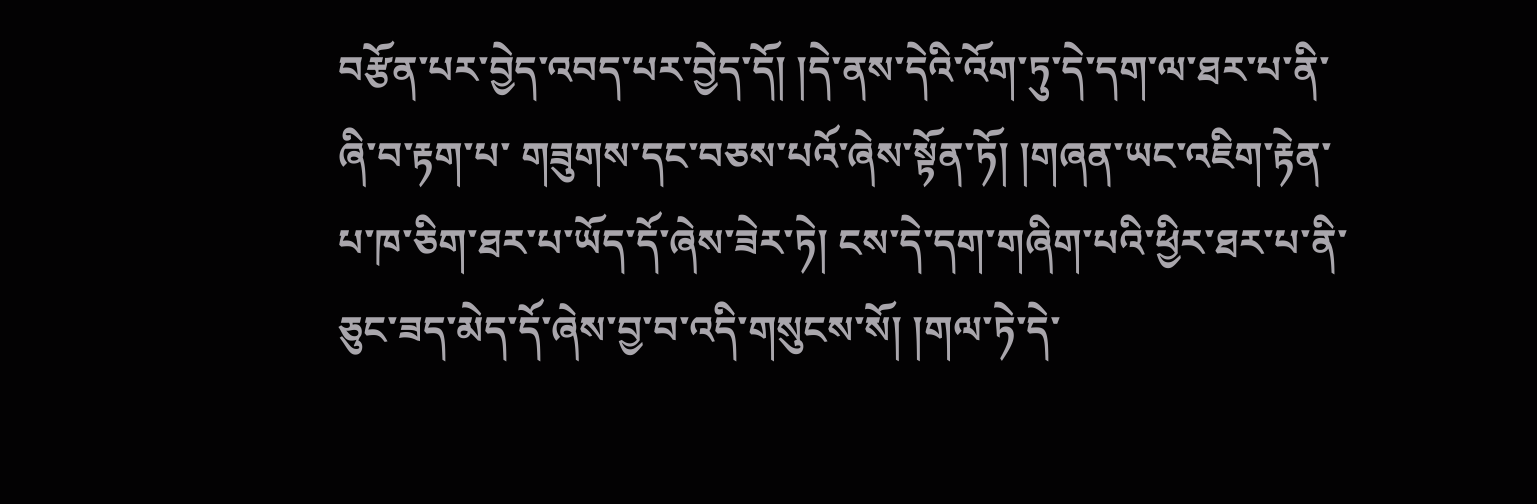བརྩོན་པར་བྱེད་འབད་པར་བྱེད་དོ། །དེ་ནས་དེའི་འོག་ཏུ་དེ་དག་ལ་ཐར་པ་ནི་ཞི་བ་རྟག་པ་ གཟུགས་དང་བཅས་པའོ་ཞེས་སྟོན་ཏོ། །གཞན་ཡང་འཇིག་རྟེན་པ་ཁ་ཅིག་ཐར་པ་ཡོད་དོ་ཞེས་ཟེར་ཏེ། ངས་དེ་དག་གཞིག་པའི་ཕྱིར་ཐར་པ་ནི་ཅུང་ཟད་མེད་དོ་ཞེས་བྱ་བ་འདི་གསུངས་སོ། །གལ་ཏེ་དེ་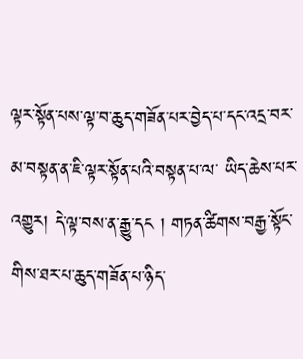ལྟར་སྟོན་པས་ལྟ་བ་ཆུད་གཟོན་པར་བྱེད་པ་དང་འདྲ་བར་མ་བསྟན་ན་ཇི་ལྟར་སྟོན་པའི་བསྟན་པ་ལ་ ཡིད་ཆེས་པར་འགྱུར། དེ་ལྟ་བས་ན་རྒྱུ་དང ། གཏན་ཚིགས་བརྒྱ་སྟོང་གིས་ཐར་པ་ཆུད་གཟོན་པ་ཉིད་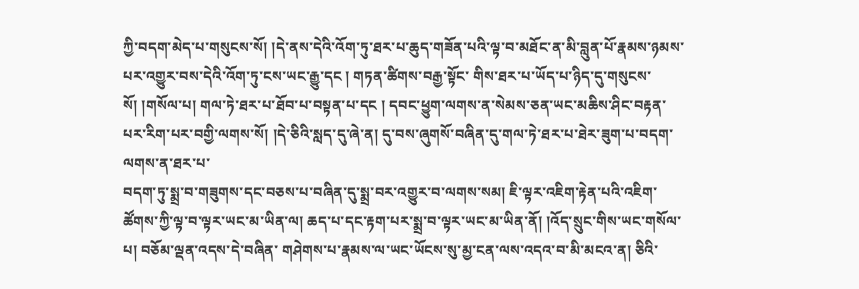ཀྱི་བདག་མེད་པ་གསུངས་སོ། །དེ་ནས་དེའི་འོག་ཏུ་ཐར་པ་ཆུད་གཟོན་པའི་ལྟ་བ་མཐོང་ན་མི་བླུན་པོ་རྣམས་ཉམས་པར་འགྱུར་བས་དེའི་འོག་ཏུ་ངས་ཡང་རྒྱུ་དང ། གཏན་ཚིགས་བརྒྱ་སྟོང་ གིས་ཐར་པ་ཡོད་པ་ཉིད་དུ་གསུངས་སོ། །གསོལ་པ། གལ་ཏེ་ཐར་པ་ཐོབ་པ་བསྟན་པ་དང ། དབང་ཕྱུག་ལགས་ན་སེམས་ཅན་ཡང་མཆིས་ཤིང་བརྟན་པར་རིག་པར་བགྱི་ལགས་སོ། །དེ་ཅིའི་སླད་དུ་ཞེ་ན། དུ་བས་ཞུགསོ་བཞིན་དུ་གལ་ཏེ་ཐར་པ་ཐེར་ཟུག་པ་བདག་ལགས་ན་ཐར་པ་
བདག་ཏུ་སྨྲ་བ་གཟུགས་དང་བཅས་པ་བཞིན་དུ་སྨྲ་བར་འགྱུར་བ་ལགས་སམ། ཇི་ལྟར་འཇིག་རྟེན་པའི་འཇིག་ཚོགས་ཀྱི་ལྟ་བ་ལྟར་ཡང་མ་ཡིན་ལ། ཆད་པ་དང་རྟག་པར་སྨྲ་བ་ལྟར་ཡང་མ་ཡིན་ནོ། །འོད་སྲུང་གིས་ཡང་གསོལ་པ། བཅོམ་ལྡན་འདས་དེ་བཞིན་ གཤེགས་པ་རྣམས་ལ་ཡང་ཡོངས་སུ་མྱ་ངན་ལས་འདའ་བ་མི་མངའ་ན། ཅིའི་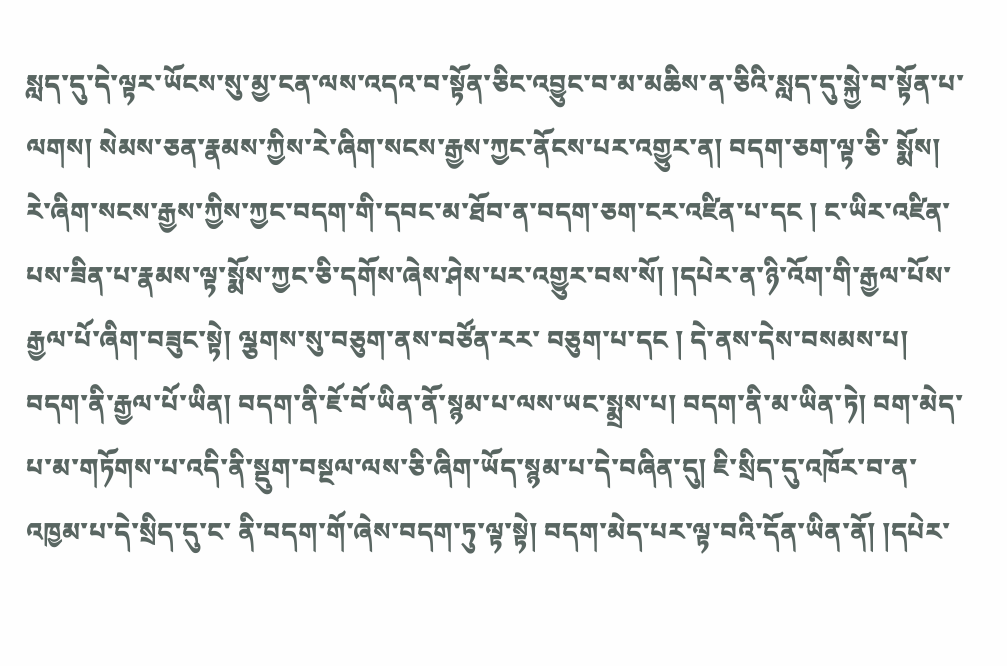སླད་དུ་དེ་ལྟར་ཡོངས་སུ་མྱ་ངན་ལས་འདའ་བ་སྟོན་ཅིང་འབྱུང་བ་མ་མཆིས་ན་ཅིའི་སླད་དུ་སྐྱེ་བ་སྟོན་པ་ལགས། སེམས་ཅན་རྣམས་ཀྱིས་རེ་ཞིག་སངས་རྒྱས་ཀྱང་ནོངས་པར་འགྱུར་ན། བདག་ཅག་ལྟ་ཅི་ སྨོས། རེ་ཞིག་སངས་རྒྱས་ཀྱིས་ཀྱང་བདག་གི་དབང་མ་ཐོབ་ན་བདག་ཅག་ངར་འཛིན་པ་དང ། ང་ཡིར་འཛིན་པས་ཟིན་པ་རྣམས་ལྟ་སྨོས་ཀྱང་ཅི་དགོས་ཞེས་ཤེས་པར་འགྱུར་བས་སོ། །དཔེར་ན་ཉི་འོག་གི་རྒྱལ་པོས་རྒྱལ་པོ་ཞིག་བཟུང་སྟེ། ལྕགས་སུ་བཅུག་ནས་བཙོན་རར་ བཅུག་པ་དང ། དེ་ནས་དེས་བསམས་པ། བདག་ནི་རྒྱལ་པོ་ཡིན། བདག་ནི་ཇོ་བོ་ཡིན་ནོ་སྙམ་པ་ལས་ཡང་སྨྲས་པ། བདག་ནི་མ་ཡིན་ཏེ། བག་མེད་པ་མ་གཏོགས་པ་འདི་ནི་སྡུག་བསྔལ་ལས་ཅི་ཞིག་ཡོད་སྙམ་པ་དེ་བཞིན་དུ། ཇི་སྲིད་དུ་འཁོར་བ་ན་འཁྱམ་པ་དེ་སྲིད་དུ་ང་ ནི་བདག་གོ་ཞེས་བདག་ཏུ་ལྟ་སྟེ། བདག་མེད་པར་ལྟ་བའི་དོན་ཡིན་ནོ། །དཔེར་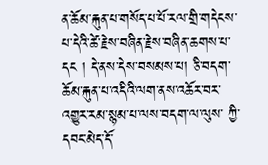ན་ཆོམ་རྐུན་པ་གསོད་པ་པོ་རལ་གྲི་གདེངས་པ་དེའི་ཚེ་རྗེས་བཞིན་རྗེས་བཞིན་ཆགས་པ་དང ། དེ་ནས་དེས་བསམས་པ། ཅི་བདག་ཆོམ་རྐུན་པ་འདིའི་ལག་ནས་འཆོར་བར་འགྱུར་རམ་སྙམ་པ་ལས་བདག་ལ་ལུས་ ཀྱི་དབང་མེད་དོ་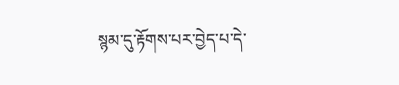སྙམ་དུ་རྟོགས་པར་བྱེད་པ་དེ་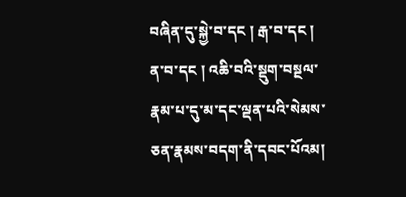བཞིན་དུ་སྐྱེ་བ་དང ། རྒ་བ་དང ། ན་བ་དང ། འཆི་བའི་སྡུག་བསྔལ་རྣམ་པ་དུ་མ་དང་ལྡན་པའི་སེམས་ཅན་རྣམས་བདག་ནི་དབང་པོའམ།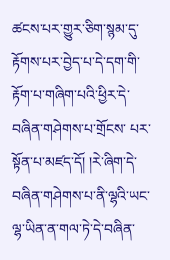ཚངས་པར་གྱུར་ཅིག་སྙམ་དུ་རྟོགས་པར་བྱེད་པ་དེ་དག་གི་རྟོག་པ་གཞིག་པའི་ཕྱིར་དེ་བཞིན་གཤེགས་པ་གྲོངས་ པར་སྟོན་པ་མཛད་དོ། །རེ་ཞིག་དེ་བཞིན་གཤེགས་པ་ནི་ལྷའི་ཡང་ལྷ་ཡིན་ན་གལ་ཏེ་དེ་བཞིན་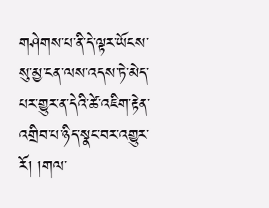གཤེགས་པ་ནི་དེ་ལྟར་ཡོངས་སུ་མྱ་ངན་ལས་འདས་ཏེ་མེད་པར་གྱུར་ན་དེའི་ཚེ་འཇིག་རྟེན་འགྲིབ་པ་ཉིད་སྣང་བར་འགྱུར་རོ། །གལ་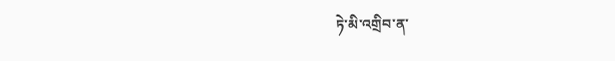ཏེ་མི་འགྲིབ་ན་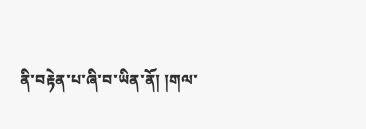ནི་བརྟེན་པ་ཞི་བ་ཡིན་ནོ། །གལ་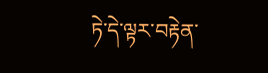ཏེ་དེ་ལྟར་བརྟེན་